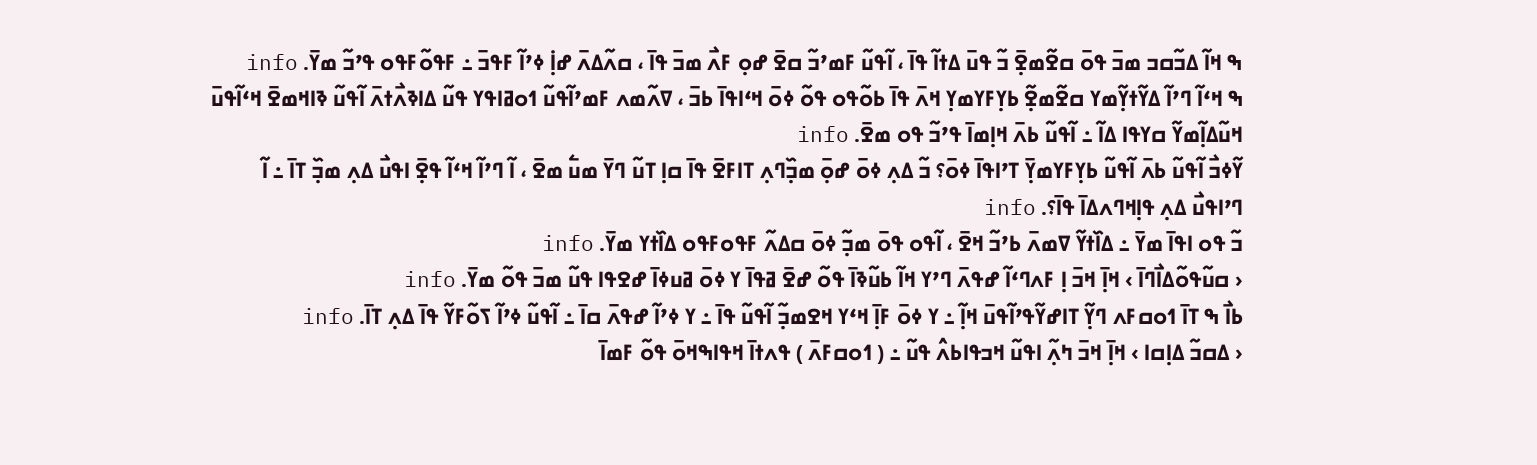ߒ ߞߊ߬ ߡߏ߬ߛߏ ߘߏ߫ ߟߋ߫ ߛߐ߬ߘߐ߲߫ ߏ߬ ߟߎ߫ ߡߙߊ߬ ߟߊ߫ ، ߊ߬ߟߎ߬ ߓߘߴߏ߬ ߛߐ߫ ߝߋ߲ ߓߍ߯ ߘߏ߫ ߟߊ߫ ، ߛߍ߬ߡߍ߫ ߝߊ߲߭ ߦߴߊ߬ ߓߟߏ߫ ߸ ߓߟߋ߬ߓߟߋ ߟߴߏ߬ ߘߌ߫. info
ߒ ߞߵߊ߬ ߣߴߊ߬ ߡߌ߬ߙߌ߲߬ߘߌ ߛߐ߬ߘߐ߲߬ ߕߌ߲ߓߌߘߌ߲ ߞߍ߫ ߟߊ߫ ߕߋ߬ߟߋ ߟߋ߬ ߦߋ߫ ߞߵߊߟߊ߫ ߕߏ߫ ، ߜߍ߬ߘߍ ߓߘߴߊ߬ߟߎ߬ ߗߋߥߊߟߌ ߟߎ߬ ߡߊߢߍ߯ߙߍ߫ ߊ߬ߟߎ߬ ߢߊߞߘߐ߫ ߞߵߊ߬ߟߎ߫ ߞߎ߬ߡߊ߲߬ߘߌ߬ ߛߌߟߊ ߡߊ߬ ߸ ߊ߬ߟߎ߬ ߕߍ߫ ߞߊ߲ߘߊ߫ ߟߴߏ߬ ߟߋ ߘߐ߫. info
ߌ߬ߦߏ߯ ߊ߬ߟߎ߬ ߕߍ߫ ߊ߬ߟߎ߬ ߕߌ߲ߓߌߘߌ߲߫ ߠߴߊߟߊ߫ ߦߋ߫؟ ߏ߬ ߡߍ߲ ߦߋ߫ ߝߋ߲߫ ߘߏ߲߰ߣߍ߲ ߠߊߓߐ߫ ߟߊ߫ ߛߊ߲ ߠߎ߬ ߣߌ߫ ߘߎ߱ ߘߐ߫ ، ߊ߬ ߣߴߊ߬ ߞߵߊ߬ ߟߐ߲߫ ߊߟߎ߯ ߡߍ߲ ߘߏ߲߰ ߠߊ߫ ߸ ߊ߬ ߣߴߊߟߎ߯ ߡߍ߲ ߟߊ߲ߞߣߍߡߊ߫ ߟߊ߫؟. info
ߏ߬ ߟߋ ߊߟߊ߫ ߘߌ߫ ߸ ߡߊ߰ߙߌ߬ ߜߘߍ߫ ߕߴߏ߬ ߞߐ߫ ، ߊ߬ߟߋ ߟߋ߫ ߘߏ߲߬ ߦߋ߫ ߛߡߍ߬ ߓߟߋߓߟߋ ߡߊ߰ߙߌ ߘߌ߫. info
‹ ߛߎ߬ߟߋ߬ߡߊ߯ߣߊ߫ › ߞߊ߲߫ ߞߏ߫ ߊ߲ ߓߍߣߵߊ߬ ߝߟߍ߫ ߣߴߌ ߞߊ߬ ߕߎ߬ߢߊ߫ ߟߋ߬ ߝߐ߫ ߥߟߊ߫ ߌ ߦߋ߫ ߥߎߦߊ߫ ߝߐߟߊ ߟߎ߬ ߘߏ߫ ߟߋ߬ ߘߌ߫. info
ߕߊ߯ ߒ ߠߊ߫ ߗߋߛߓߍ ߣߌ߲߬ ߠߊߝߌ߬ߟߴߊ߬ߟߎ߫ ߞߊ߲߬ ߸ ߌ ߦߋ߫ ߓߊ߲߫ ߞߵߌ ߞߐߘߏ߲߬ ߊ߬ߟߎ߬ ߟߊ߫ ߸ ߌ ߦߴߊ߬ ߝߟߍ߫ ߛߊ߫ ߸ ߊ߬ߟߎ߬ ߦߴߊ߬ ߖߋ߬ߓߌ߬ ߟߊ߫ ߡߍ߲ ߠߊ߫. info
‹ ߡߛߏ߬ ߡߊ߲ߛߊ › ߞߊ߲߫ ߞߏ߫ ߤߍ߲߬ ߊߟߎ߬ ߞߏߟߊߕߍ߮ ߟߎ߬ ߸ ( ߗߋߛߓߍ߫ ) ߟߍߙߊ߫ ߞߟߊߒߞߋ߫ ߟߋ߬ ߓߘߊ߫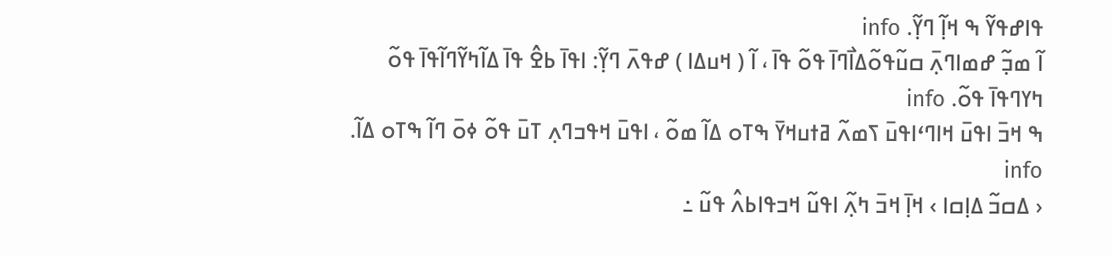ߟߊߝߟߌ߬ ߒ ߞߊ߲߬ ߣߌ߲߬. info
ߊ߬ ߘߏ߲߬ ߝߘߊߣߍ߲߫ ߛߎ߬ߟߋ߬ߡߊ߯ߣߊ߫ ߟߋ߬ ߟߊ߫ ، ߊ߬ ( ߞߎߡߊ ) ߝߟߍ߫ ߣߌ߲߬: ߊߟߊ߫ ߕߐ߮ ߟߊ߫ ߡߊ߬ߤߌ߬ߣߊ߬ߟߊ߫ ߟߋ߬ ߤߌߣߟߊ߫ ߟߋ߬. info
ߒ ߞߏ߫ ߊߟߎ߫ ߞߊߣߵߊߟߎ߫ ߖߘߍ߬ ߥߙߎߞߌ߫ ߒߠߋ ߡߊ߬ ߘߋ߬ ، ߊߟߎ߫ ߞߟߏߣߍ߲ ߠߎ߫ ߟߋ߬ ߦߋ߫ ߣߊ߬ ߒߠߋ ߡߊ߬. info
‹ ߡߛߏ߬ ߡߊ߲ߛߊ › ߞߊ߲߫ ߞߏ߫ ߤߍ߲߬ ߊߟߎ߬ ߞߏߟߊߕߍ߮ ߟߎ߬ ߸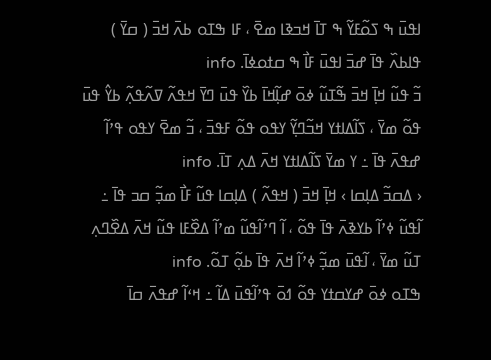ߊߟߎ߫ ߒ ߖߋ߬ߓߌ߬ ߒ ߠߊ߫ ߞߏߢߊ ߘߐ߫ ، ߓߊ ߒߠߋ ߕߍ߫ ߞߏ߫ ( ߛߌ߫ ) ߟߊߕߍ߰ ߟߊ߫ ߝߏ߫ ߊߟߎ߫ ߓߊ߯ ߒ ߛߙߋߦߊ߫. info
ߏ߬ ߟߎ߬ ߞߊ߲߫ ߞߏ߫ ߒ߬ߠߎ߬ ߦߋ߫ ߝߊ߲߬ߞߊ߫ ߕߌ߰ ߟߎ߫ ߣߌ߫ ߞߟߍ߬ ߜߍ߬ߟߍ߲߬ ߕߌ߮ ߟߎ߫ ߟߋ߬ ߘߌ߫ ، ߖߊ߬ߡߊߙߌ ߞߏ߬ߣߌ߲߬ ߌߟߋ ߟߋ߬ ߓߟߏ߫ ، ߏ߬ ߘߐ߫ ߌߟߋ ߟߴߊ߬ ߝߟߍ߫ ߟߊ߫ ߸ ߌ ߘߌ߫ ߖߊ߬ߡߊߙߌ ߞߍ߫ ߡߍ߲ ߠߊ߫. info
‹ ߡߛߏ߬ ߡߊ߲ߛߊ › ߞߊ߲߫ ߞߏ߫ ( ߞߟߍ߬ ) ߡߊ߲ߛߊ ߟߎ߬ ߓߊ߯ ߘߏ߲߬ ߛߏ ߟߊ߫ ߸ ߊ߬ߟߎ߬ ߦߴߊ߬ ߕߌߢߍ߫ ߟߊ߫ ߟߋ߬ ، ߊ߬ ߣߴߊ߬ߟߎ߬ ߘߴߊ߬ ߡߐ߰ߓߊ ߟߎ߬ ߞߍ߫ ߡߐ߰ߣߍ߲ ߠߎ߬ ߘߌ߫ ، ߊ߬ߟߎ߫ ߘߏ߲߬ ߦߴߊ߬ ߞߍ߫ ߟߊ߫ ߕߋ߲߬ ߠߋ߬. info
ߒߠߋ ߦߋ߫ ߝߌߛߙߌ ߟߋ߬ ߗߋ߫ ߟߴߊ߬ߟߎ߫ ߡߊ߬ ߸ ߞߵߊ߬ ߝߟߍ߫ ߛߊ߫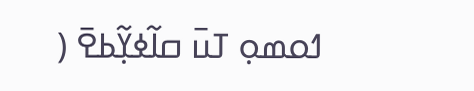ߗߋߘߋ߲ ߠߎ߫ ߛߊ߬ߦߌ߲߬ߕߐ߫ (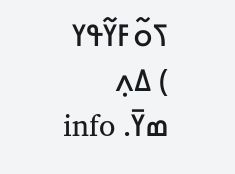ߖߋ߬ߓߌ߬ߟߌ ) ߡߍ߲ ߘߌ߫. info